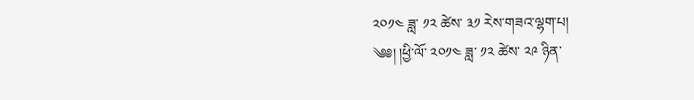༢༠༡༤ ཟླ་ ༡༢ ཚེས་ ༣༡ རེས་གཟའ་ལྷག་པ།
༄༅། །ཕྱི་ལོ་ ༢༠༡༤ ཟླ་ ༡༢ ཚེས་ ༢༩ ཉིན་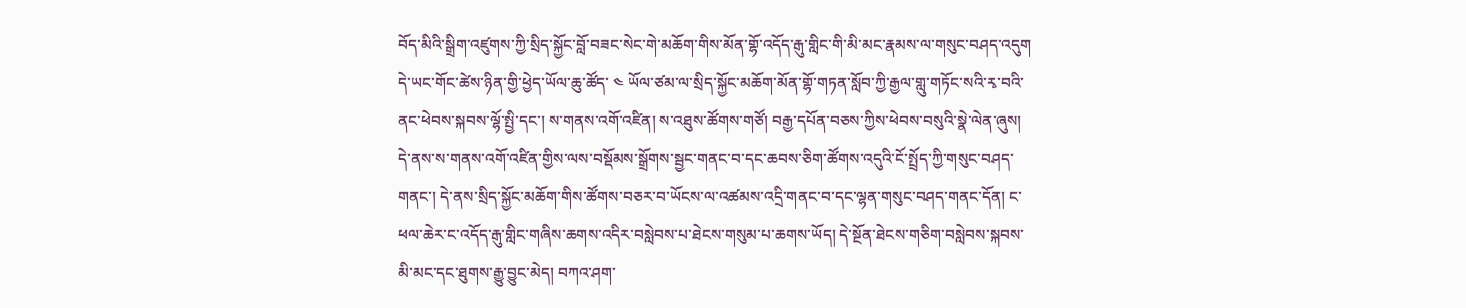བོད་མིའི་སྒྲིག་འཛུགས་ཀྱི་སྲིད་སྐྱོང་བློ་བཟང་སེང་གེ་མཆོག་གིས་མོན་གྷོ་འདོད་རྒུ་གླིང་གི་མི་མང་རྣམས་ལ་གསུང་བཤད་འདུག
དེ་ཡང་གོང་ཚེས་ཉིན་གྱི་ཕྱེད་ཡོལ་ཆུ་ཚོད་ ༤ ཡོལ་ཙམ་ལ་སྲིད་སྐྱོང་མཆོག་མོན་གྷོ་གཏན་སློབ་ཀྱི་རྒྱལ་གླུ་གཏོང་སའི་རྭ་བའི་ནང་ཕེབས་སྐབས་ལྷོ་སྤྱི་དང་། ས་གནས་འགོ་འཛིན། ས་འཐུས་ཚོགས་གཙོ། བརྒྱ་དཔོན་བཅས་ཀྱིས་ཕེབས་བསུའི་སྣེ་ལེན་ཞུས། དེ་ནས་ས་གནས་འགོ་འཛིན་གྱིས་ལས་བསྡོམས་སྒྲོགས་སྦྱང་གནང་བ་དང་ཆབས་ཅིག་ཚོགས་འདུའི་ངོ་སྤྲོད་ཀྱི་གསུང་བཤད་གནང་། དེ་ནས་སྲིད་སྐྱོང་མཆོག་གིས་ཚོགས་བཅར་བ་ཡོངས་ལ་འཚམས་འདྲི་གནང་བ་དང་ལྷན་གསུང་བཤད་གནང་དོན། ང་ཕལ་ཆེར་ང་འདོད་རྒུ་གླིང་གཞིས་ཆགས་འདིར་བསླེབས་པ་ཐེངས་གསུམ་པ་ཆགས་ཡོད། དེ་སྔོན་ཐེངས་གཅིག་བསླེབས་སྐབས་མི་མང་དང་ཐུགས་རྒྱུ་བྱུང་མེད། བཀའ་ཤག་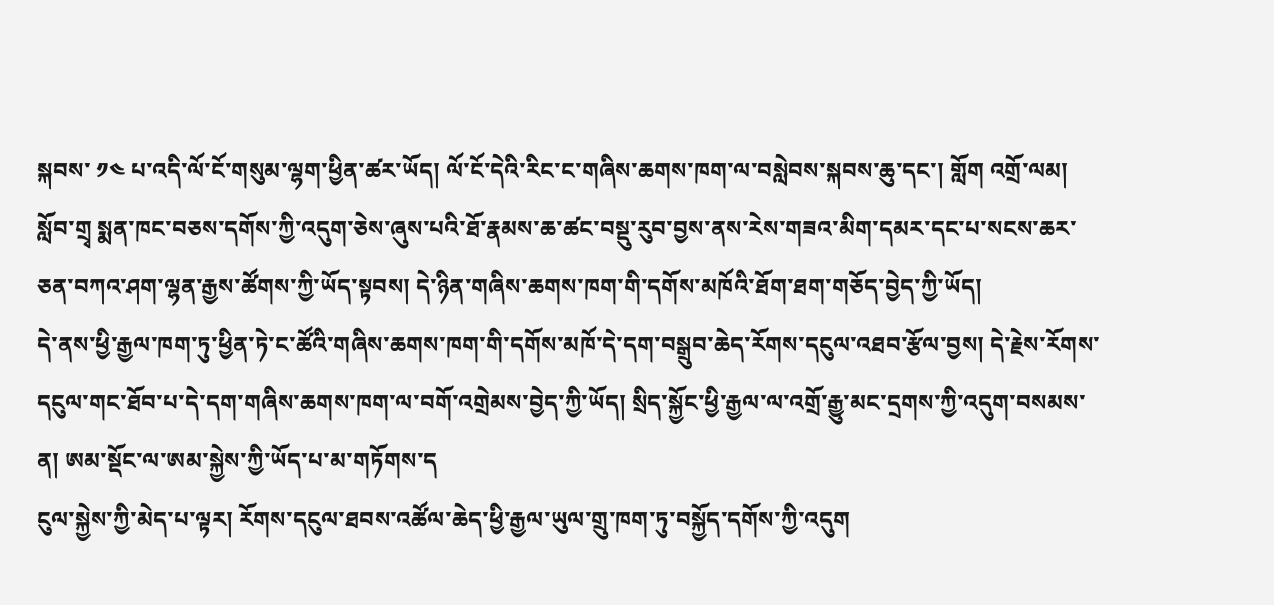སྐབས་ ༡༤ པ་འདི་ལོ་ངོ་གསུམ་ལྷག་ཕྱིན་ཚར་ཡོད། ལོ་ངོ་དེའི་རིང་ང་གཞིས་ཆགས་ཁག་ལ་བསླེབས་སྐབས་ཆུ་དང་། གློག འགྲོ་ལམ། སློབ་གྲྭ སྨན་ཁང་བཅས་དགོས་ཀྱི་འདུག་ཅེས་ཞུས་པའི་ཐོ་རྣམས་ཆ་ཚང་བསྡུ་རུབ་བྱས་ནས་རེས་གཟའ་མིག་དམར་དང་པ་སངས་ཆར་ཅན་བཀའ་ཤག་ལྷན་རྒྱས་ཚོགས་ཀྱི་ཡོད་སྟབས། དེ་ཉིན་གཞིས་ཆགས་ཁག་གི་དགོས་མཁོའི་ཐོག་ཐག་གཅོད་བྱེད་ཀྱི་ཡོད།
དེ་ནས་ཕྱི་རྒྱལ་ཁག་ཏུ་ཕྱིན་ཏེ་ང་ཚོའི་གཞིས་ཆགས་ཁག་གི་དགོས་མཁོ་དེ་དག་བསྒྲུབ་ཆེད་རོགས་དངུལ་འཐབ་རྩོལ་བྱས། དེ་རྗེས་རོགས་དངུལ་གང་ཐོབ་པ་དེ་དག་གཞིས་ཆགས་ཁག་ལ་བགོ་འགྲེམས་བྱེད་ཀྱི་ཡོད། སྲིད་སྐྱོང་ཕྱི་རྒྱལ་ལ་འགྲོ་རྒྱུ་མང་དྲགས་ཀྱི་འདུག་བསམས་ན། ཨམ་སྡོང་ལ་ཨམ་སྐྱེས་ཀྱི་ཡོད་པ་མ་གཏོགས་ད
ངུལ་སྐྱེས་ཀྱི་མེད་པ་ལྟར། རོགས་དངུལ་ཐབས་འཚོལ་ཆེད་ཕྱི་རྒྱལ་ཡུལ་གྲུ་ཁག་ཏུ་བསྐྱོད་དགོས་ཀྱི་འདུག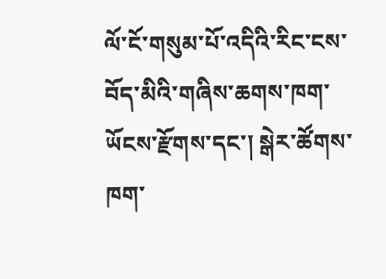ལོ་ངོ་གསུམ་པོ་འདིའི་རིང་ངས་བོད་མིའི་གཞིས་ཆགས་ཁག་ཡོངས་རྫོགས་དང་། སྒེར་ཚོགས་ཁག་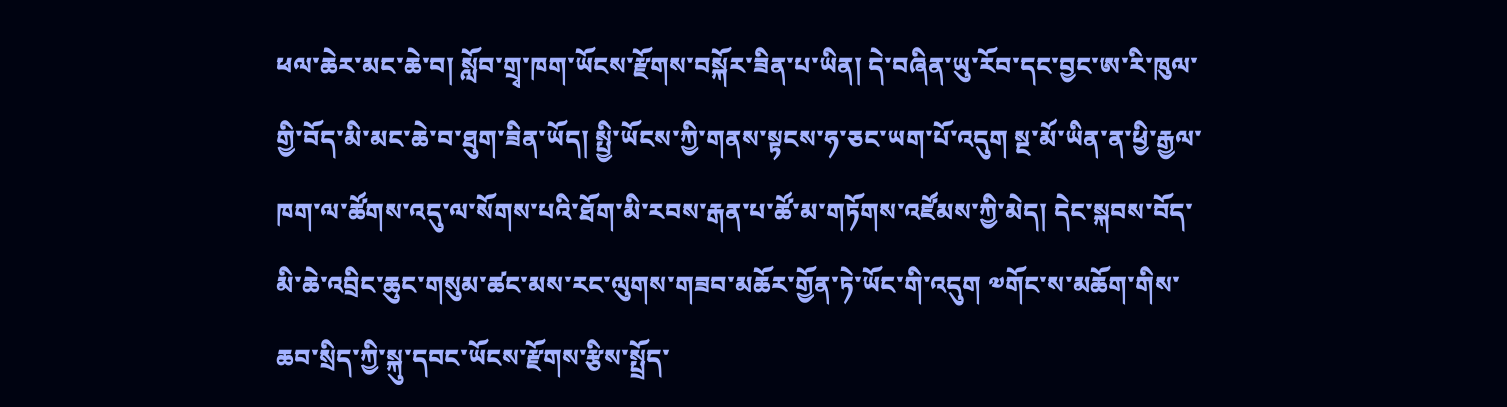ཕལ་ཆེར་མང་ཆེ་བ། སློབ་གྲྭ་ཁག་ཡོངས་རྫོགས་བསྐོར་ཟིན་པ་ཡིན། དེ་བཞིན་ཡུ་རོབ་དང་བྱང་ཨ་རི་ཁུལ་གྱི་བོད་མི་མང་ཆེ་བ་ཐུག་ཟིན་ཡོད། སྤྱི་ཡོངས་ཀྱི་གནས་སྟངས་ཧ་ཅང་ཡག་པོ་འདུག སྔ་མོ་ཡིན་ན་ཕྱི་རྒྱལ་ཁག་ལ་ཚོགས་འདུ་ལ་སོགས་པའི་ཐོག་མི་རབས་རྒན་པ་ཚོ་མ་གཏོགས་འཛོམས་ཀྱི་མེད། དེང་སྐབས་བོད་མི་ཆེ་འབྲིང་ཆུང་གསུམ་ཚང་མས་རང་ལུགས་གཟབ་མཆོར་གྱོན་ཏེ་ཡོང་གི་འདུག ༧གོང་ས་མཆོག་གིས་ཆབ་སྲིད་ཀྱི་སྐུ་དབང་ཡོངས་རྫོགས་རྩིས་སྤྲོད་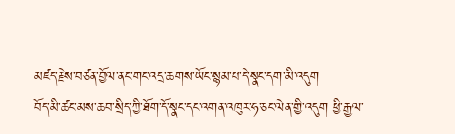མཛད་རྗེས་བཙན་བྱོལ་ནང་གང་འདྲ་ཆགས་ཡོང་སྙམ་པ་དེ་སྣང་དག་མི་འདུག
བོད་མི་ཚང་མས་ཆབ་སྲིད་ཀྱི་ཐོག་དོ་སྣང་དང་འགན་འཁུར་ཧ་ཅང་ལེན་གྱི་འདུག ཕྱི་རྒྱལ་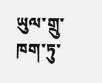ཡུལ་གྲུ་ཁག་ཏུ་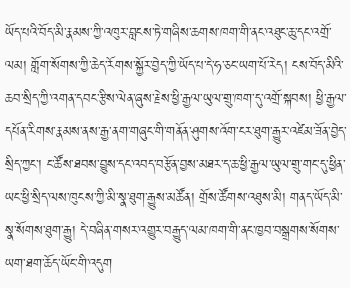ཡོད་པའི་བོད་མི་རྣམས་ཀྱི་འཁུར་བླངས་ཏེ་གཞིས་ཆགས་ཁག་གི་ནང་འཐུང་ཆུ་དང་འགྲོ་ལམ། གློག་སོགས་ཀྱི་ཆེད་རོགས་སྐྱོར་བྱེད་ཀྱི་ཡོད་པ་དེ་ཧ་ཅང་ཡག་པོ་རེད། ངས་བོད་མིའི་ཆབ་སྲིད་ཀྱི་འགན་དབང་རྩིས་ལེན་ཞུས་རྗེས་ཕྱི་རྒྱལ་ཡུལ་གྲུ་ཁག་དུ་འགྲོ་སྐབས། ཕྱི་རྒྱལ་དཔོན་རིགས་རྣམས་ནས་རྒྱ་ནག་གཞུང་གི་གནོན་ཤུགས་འོག་ངར་ཐུག་རྒྱུར་འཛེམ་ཟོན་བྱེད་སྲིད་ཀྱང་། ང་ཚོས་ཐབས་བྱུས་དང་འབད་བརྩོན་བྱས་མཐར་ད་ཆ་ཕྱི་རྒྱལ་ཡུལ་གྲུ་གང་དུ་ཕྱིན་ཡང་ཕྱི་སྲིད་ལས་ཁུངས་ཀྱི་མི་སྣ་ཐུག་རྒྱུས་མཚོན། གྲོས་ཚོགས་འཐུས་མི། གནད་ཡོད་མི་སྣ་སོགས་ཐུག་རྒྱུ། དེ་བཞིན་གསར་འགྱུར་བརྒྱུད་ལམ་ཁག་གི་ནང་ཁྱབ་བསྒྲགས་སོགས་ཡག་ཐག་ཆོད་ཡོང་གི་འདུག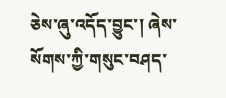ཅེས་ཞུ་འདོད་བྱུང་། ཞེས་སོགས་ཀྱི་གསུང་བཤད་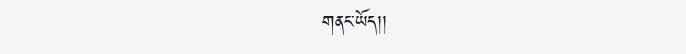གནང་ཡོད།།